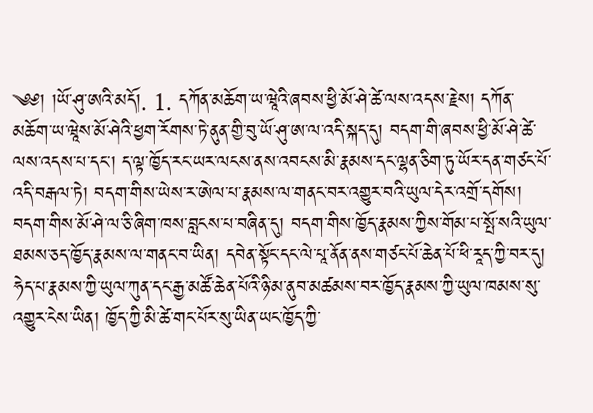༄༅། །ཡོ་ཤུ་ཨའི་མདོ།. 1. དཀོན་མཆོག་ཡ་ཝཱེའི་ཞབས་ཕྱི་མོ་ཤེ་ཚེ་ལས་འདས་རྗེས། དཀོན་མཆོག་ཡ་ཝཱེས་མོ་ཤེའི་ཕྱག་རོགས་ཏེ་ནུན་གྱི་བུ་ཡོ་ཤུ་ཨ་ལ་འདི་སྐད་དུ། བདག་གི་ཞབས་ཕྱི་མོ་ཤེ་ཚེ་ལས་འདས་པ་དང་། ད་ལྟ་ཁྱོད་རང་ཡར་ལངས་ནས་འབངས་མི་རྣམས་དང་ལྷན་ཅིག་ཏུ་ཡོར་དན་གཙང་པོ་འདི་བརྒལ་ཏེ། བདག་གིས་ཡེས་ར་ཨེལ་པ་རྣམས་ལ་གནང་བར་འགྱུར་བའི་ཡུལ་དེར་འགྲོ་དགོས། བདག་གིས་མོ་ཤེ་ལ་ཅི་ཞིག་ཁས་བླངས་པ་བཞིན་དུ། བདག་གིས་ཁྱོད་རྣམས་ཀྱིས་གོམ་པ་སྤོ་སའི་ཡུལ་ཐམས་ཅད་ཁྱོད་རྣམས་ལ་གནང་བ་ཡིན། དབེན་སྟོང་དང་ལེ་པཱ་ནོན་ནས་གཙང་པོ་ཆེན་པོ་ཕི་རཱད་ཀྱི་བར་དུ། ཧེད་པ་རྣམས་ཀྱི་ཡུལ་ཀུན་དང་རྒྱ་མཚོ་ཆེན་པོའི་ཉི་མ་ནུབ་མཚམས་བར་ཁྱོད་རྣམས་ཀྱི་ཡུལ་ཁམས་སུ་འགྱུར་ངེས་ཡིན། ཁྱོད་ཀྱི་མི་ཚེ་གང་པོར་སུ་ཡིན་ཡང་ཁྱོད་ཀྱི་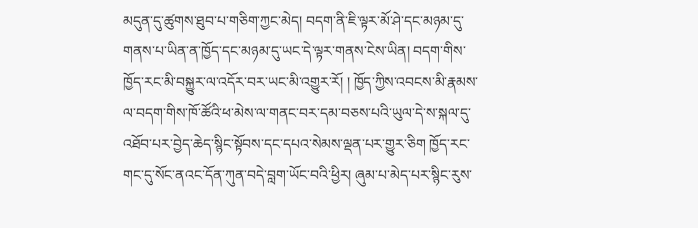མདུན་དུ་ཚུགས་ཐུབ་པ་གཅིག་ཀྱང་མེད། བདག་ནི་ཇི་ལྟར་མོ་ཤེ་དང་མཉམ་དུ་གནས་པ་ཡིན་ན་ཁྱོད་དང་མཉམ་དུ་ཡང་དེ་ལྟར་གནས་ངེས་ཡིན། བདག་གིས་ཁྱོད་རང་མི་བསྐྱུར་ལ་འདོར་བར་ཡང་མི་འགྱུར་རོ། ། ཁྱོད་ཀྱིས་འབངས་མི་རྣམས་ལ་བདག་གིས་ཁོ་ཚོའི་ཕ་མེས་ལ་གནང་བར་དམ་བཅས་པའི་ཡུལ་དེ་ས་སྐལ་དུ་འཐོབ་པར་བྱེད་ཆེད་སྙིང་སྟོབས་དང་དཔའ་སེམས་ལྡན་པར་གྱུར་ཅིག ཁྱོད་རང་གང་དུ་སོང་ནའང་དོན་ཀུན་བདེ་བླག་ཡོང་བའི་ཕྱིར། ཞུམ་པ་མེད་པར་སྙིང་རུས་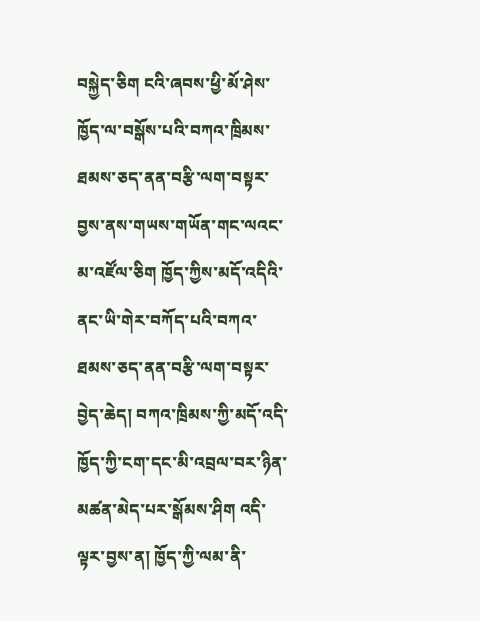བསྐྱེད་ཅིག ངའི་ཞབས་ཕྱི་མོ་ཤེས་ཁྱོད་ལ་བསྒོས་པའི་བཀའ་ཁྲིམས་ཐམས་ཅད་ནན་བརྩི་ལག་བསྟར་བྱས་ནས་གཡས་གཡོན་གང་ལའང་མ་འཛོལ་ཅིག ཁྱོད་ཀྱིས་མདོ་འདིའི་ནང་ཡི་གེར་བཀོད་པའི་བཀའ་ཐམས་ཅད་ནན་བརྩི་ལག་བསྟར་བྱེད་ཆེད། བཀའ་ཁྲིམས་ཀྱི་མདོ་འདི་ཁྱོད་ཀྱི་ངག་དང་མི་འབྲལ་བར་ཉིན་མཚན་མེད་པར་སྒོམས་ཤིག འདི་ལྟར་བྱས་ན། ཁྱོད་ཀྱི་ལམ་ནི་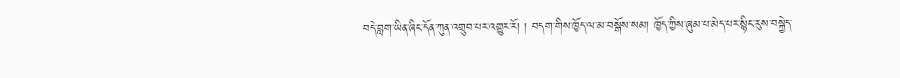བདེ་བླག་ཡིན་ཞིང་དོན་ཀུན་འགྲུབ་པར་འགྱུར་རོ། ། བདག་གིས་ཁྱོད་ལ་མ་བསྒོས་སམ། ཁྱོད་ཀྱིས་ཞུམ་པ་མེད་པར་སྙིང་རུས་བསྐྱེད་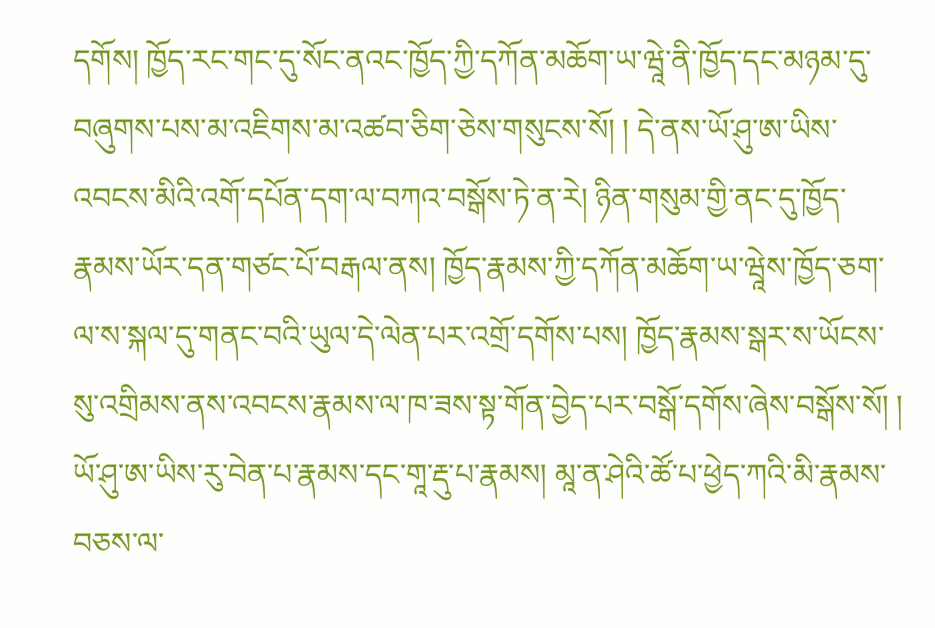དགོས། ཁྱོད་རང་གང་དུ་སོང་ནའང་ཁྱོད་ཀྱི་དཀོན་མཆོག་ཡ་ཝཱེ་ནི་ཁྱོད་དང་མཉམ་དུ་བཞུགས་པས་མ་འཇིགས་མ་འཚབ་ཅིག་ཅེས་གསུངས་སོ། ། དེ་ནས་ཡོ་ཤུ་ཨ་ཡིས་འབངས་མིའི་འགོ་དཔོན་དག་ལ་བཀའ་བསྒོས་ཏེ་ན་རེ། ཉིན་གསུམ་གྱི་ནང་དུ་ཁྱོད་རྣམས་ཡོར་དན་གཙང་པོ་བརྒལ་ནས། ཁྱོད་རྣམས་ཀྱི་དཀོན་མཆོག་ཡ་ཝཱེས་ཁྱོད་ཅག་ལ་ས་སྐལ་དུ་གནང་བའི་ཡུལ་དེ་ལེན་པར་འགྲོ་དགོས་པས། ཁྱོད་རྣམས་སྒར་ས་ཡོངས་སུ་འགྲིམས་ནས་འབངས་རྣམས་ལ་ཁ་ཟས་སྟ་གོན་བྱེད་པར་བསྒོ་དགོས་ཞེས་བསྒོས་སོ། ། ཡོ་ཤུ་ཨ་ཡིས་རུ་བེན་པ་རྣམས་དང་གཱ་རྡུ་པ་རྣམས། མཱ་ན་ཤེའི་ཚོ་པ་ཕྱེད་ཀའི་མི་རྣམས་བཅས་ལ་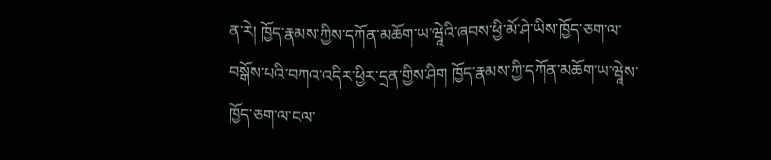ན་རེ། ཁྱོད་རྣམས་ཀྱིས་དཀོན་མཆོག་ཡ་ཝཱེའི་ཞབས་ཕྱི་མོ་ཤེ་ཡིས་ཁྱོད་ཅག་ལ་བསྒོས་པའི་བཀའ་འདིར་ཕྱིར་དྲན་གྱིས་ཤིག ཁྱོད་རྣམས་ཀྱི་དཀོན་མཆོག་ཡ་ཝཱེས་ཁྱོད་ཅག་ལ་ངལ་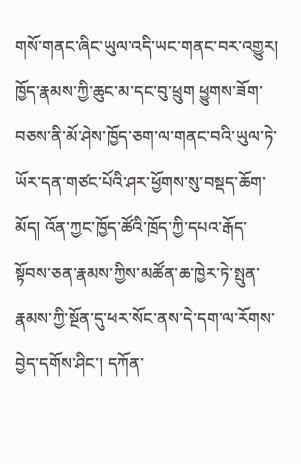གསོ་གནང་ཞིང་ཡུལ་འདི་ཡང་གནང་བར་འགྱུར། ཁྱོད་རྣམས་ཀྱི་ཆུང་མ་དང་བུ་ཕྲུག ཕྱུགས་ཟོག་བཅས་ནི་མོ་ཤེས་ཁྱོད་ཅག་ལ་གནང་བའི་ཡུལ་ཏེ་ཡོར་དན་གཙང་པོའི་ཤར་ཕྱོགས་སུ་བསྡད་ཆོག་མོད། འོན་ཀྱང་ཁྱོད་ཚོའི་ཁྲོད་ཀྱི་དཔའ་རྒོད་སྟོབས་ཅན་རྣམས་ཀྱིས་མཚོན་ཆ་ཁྱེར་ཏེ་སྤུན་རྣམས་ཀྱི་སྔོན་དུ་ཕར་སོང་ནས་དེ་དག་ལ་རོགས་བྱེད་དགོས་ཤིང་། དཀོན་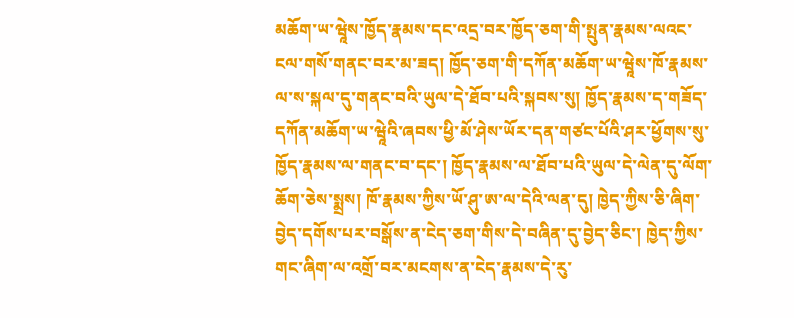མཆོག་ཡ་ཝཱེས་ཁྱོད་རྣམས་དང་འདྲ་བར་ཁྱོད་ཅག་གི་སྤུན་རྣམས་ལའང་ངལ་གསོ་གནང་བར་མ་ཟད། ཁྱོད་ཅག་གི་དཀོན་མཆོག་ཡ་ཝཱེས་ཁོ་རྣམས་ལ་ས་སྐལ་དུ་གནང་བའི་ཡུལ་དེ་ཐོབ་པའི་སྐབས་སུ། ཁྱོད་རྣམས་ད་གཟོད་དཀོན་མཆོག་ཡ་ཝཱེའི་ཞབས་ཕྱི་མོ་ཤེས་ཡོར་དན་གཙང་པོའི་ཤར་ཕྱོགས་སུ་ཁྱོད་རྣམས་ལ་གནང་བ་དང་། ཁྱོད་རྣམས་ལ་ཐོབ་པའི་ཡུལ་དེ་ལེན་དུ་ལོག་ཆོག་ཅེས་སྨྲས། ཁོ་རྣམས་ཀྱིས་ཡོ་ཤུ་ཨ་ལ་དེའི་ལན་དུ། ཁྱེད་ཀྱིས་ཅི་ཞིག་བྱེད་དགོས་པར་བསྒོས་ན་ངེད་ཅག་གིས་དེ་བཞིན་དུ་བྱེད་ཅིང་། ཁྱེད་ཀྱིས་གང་ཞིག་ལ་འགྲོ་བར་མངགས་ན་ངེད་རྣམས་དེ་རུ་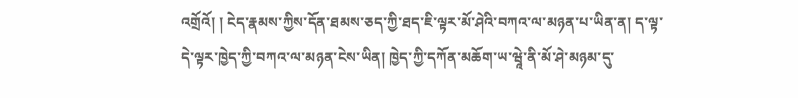འགྲོའོ། ། ངེད་རྣམས་ཀྱིས་དོན་ཐམས་ཅད་ཀྱི་ཐད་ཇི་ལྟར་མོ་ཤེའི་བཀའ་ལ་མཉན་པ་ཡིན་ན། ད་ལྟ་དེ་ལྟར་ཁྱེད་ཀྱི་བཀའ་ལ་མཉན་ངེས་ཡིན། ཁྱེད་ཀྱི་དཀོན་མཆོག་ཡ་ཝཱེ་ནི་མོ་ཤེ་མཉམ་དུ་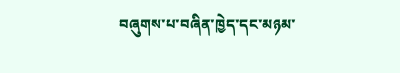བཞུགས་པ་བཞིན་ཁྱེད་དང་མཉམ་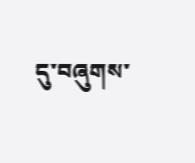དུ་བཞུགས་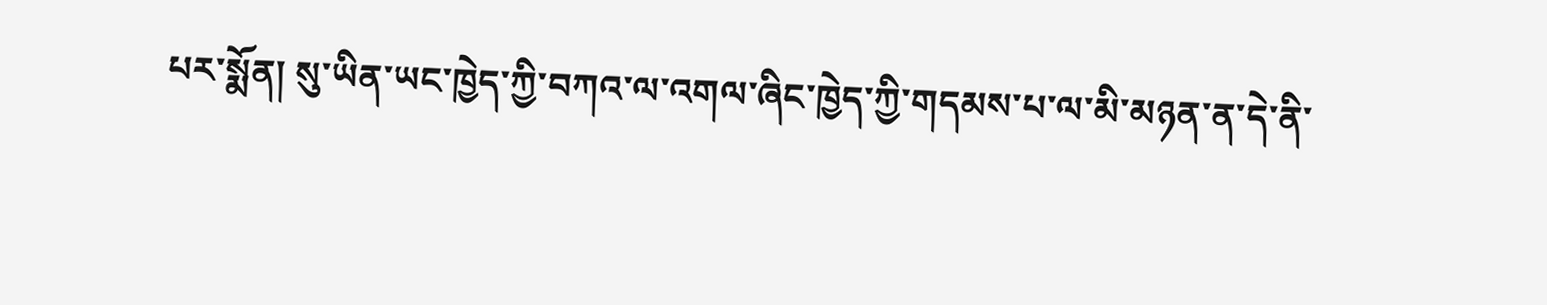པར་སྨོན། སུ་ཡིན་ཡང་ཁྱེད་ཀྱི་བཀའ་ལ་འགལ་ཞིང་ཁྱེད་ཀྱི་གདམས་པ་ལ་མི་མཉན་ན་དེ་ནི་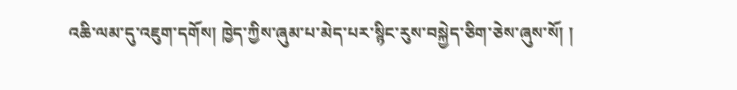འཆི་ལམ་དུ་འཇུག་དགོས། ཁྱེད་ཀྱིས་ཞུམ་པ་མེད་པར་སྙིང་རུས་བསྐྱེད་ཅིག་ཅེས་ཞུས་སོ། །